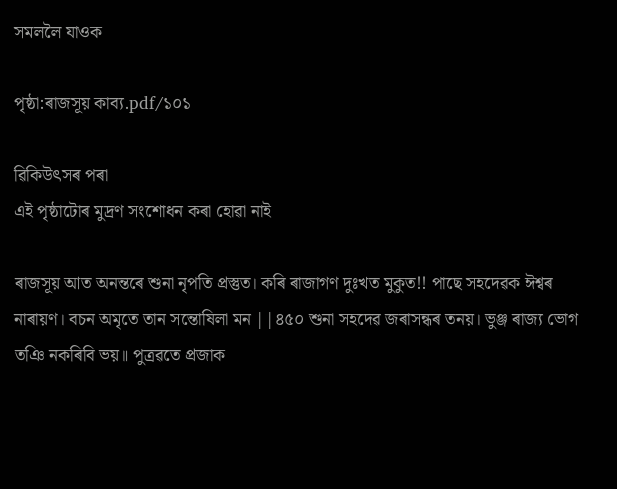সমললৈ যাওক

পৃষ্ঠা:ৰাজসূয় কাব্য.pdf/১০১

ৱিকিউৎসৰ পৰা
এই পৃষ্ঠাটোৰ মুদ্ৰণ সংশোধন কৰা হোৱা নাই

ৰাজসূয় আত অনন্তৰে শুনা নৃপতি প্ৰস্তুত। কৰি ৰাজাগণ দুঃখত মুকুত!! পাছে সহদেৱক ঈশ্বৰ নাৰায়ণ। বচন অমৃতে তান সন্তোষিলা মন ||৪৫০ শুনা সহদেৱ জৰাসন্ধৰ তনয়। ভুঞ্জ ৰাজ্য ভোগ তঞি নকৰিবি ভয়॥ পুত্ৰৱতে প্ৰজাক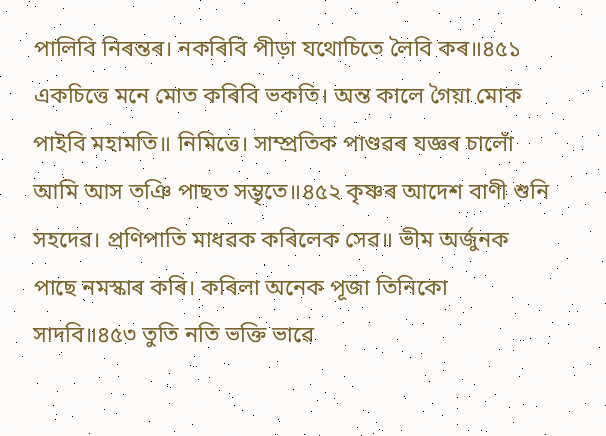পালিবি নিৰন্তৰ। নকৰিবি পীড়া যথোচিতে লৈবি কৰ॥৪৫১ একচিত্তে মনে মোত কৰিবি ভকতি। অন্ত কালে গৈয়া মোক পাইবি মহামতি॥ নিমিত্তে। সাম্প্ৰতিক পাণ্ডৱৰ যজ্ঞৰ চালোঁ আমি আস তঞি পাছত সম্ভৃতে॥৪৫২ কৃষ্ণৰ আদেশ বাণী শুনি সহদেৱ। প্ৰণিপাতি মাধৱক কৰিলেক সেৱ॥ ভীম অৰ্জুনক পাছে নমস্কাৰ কৰি। কৰিলা অনেক পূজা তিনিকো সাদবি॥৪৫৩ তুতি নতি ভক্তি ভাৱে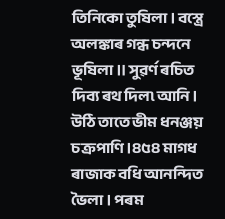তিনিকো তুষিলা। বস্ত্ৰে অলঙ্কাৰ গন্ধ চন্দনে ভূষিলা॥ সুৱৰ্ণ ৰচিত দিব্য ৰথ দিল৷ আনি। উঠি তাতে ভীম ধনঞ্জয় চক্ৰপাণি।৪৫৪ মাগধ ৰাজাক বধি আনন্দিত ভৈলা। পৰম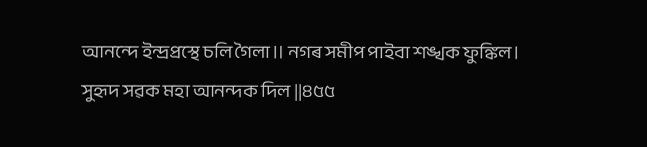আনন্দে ইন্দ্ৰপ্ৰস্থে চলি গৈলা॥ নগৰ সমীপ পাইবা শঙ্খক ফুঙ্কিল। সুহৃদ সৱক মহা আনন্দক দিল ||৪৫৫